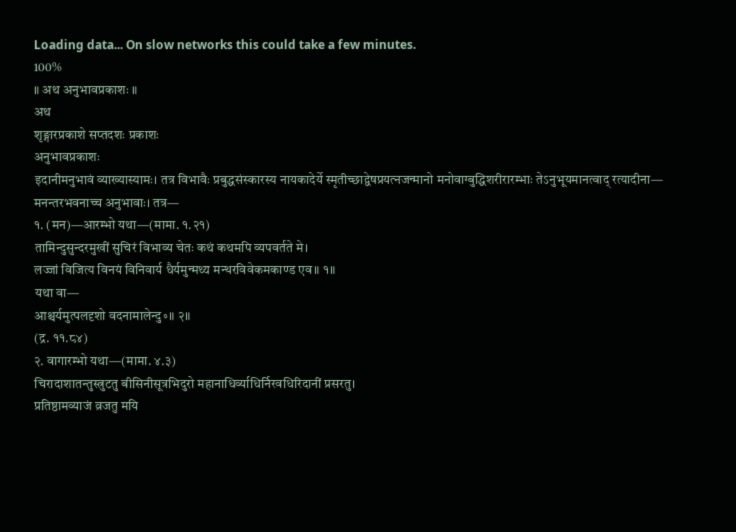Loading data... On slow networks this could take a few minutes.
100%
॥ अथ अनुभावप्रकाशः ॥
अथ
शृङ्गारप्रकाशे सप्‍तदशः प्रकाशः
अनुभावप्रकाशः
इदानीमनुभावं व्याख्यास्यामः। तत्र विभावैः प्रबुद्धसंस्कारस्य नायकादेर्ये स्मृतीच्छाद्वेषप्रयत्‍नजन्मानो मनोवाग्बुद्धिशरीरारम्भाः तेऽनुभूयमानत्वाद् रत्यादीना— मनन्तरभवनाच्‍च अनुभावाः। तत्र—
१. (मन)—आरम्भो यथा—(मामा. १.२१)
तामिन्दुसुन्दरमुखीं सुचिरं विभाव्य चेतः कथं कथमपि व्यपवर्तते मे।
लज्जां विजित्य विनयं विनिवार्य धैर्यमुन्मथ्य मन्थरविवेकमकाण्ड एव॥ १॥
यथा वा—
आश्चर्यमुत्पलदृशो वदनामालेन्दु॰॥ २॥
(द्र. ११.८४)
२. वागारम्भो यथा—(मामा. ४.३)
चिरादाशातन्तुस्‍त्रुटतु बीसिनीसूत्रभिदुरो महानाधिर्व्याधिर्निरवधिरिदानीं प्रसरतु।
प्रतिष्ठामव्याजं व्रजतु मयि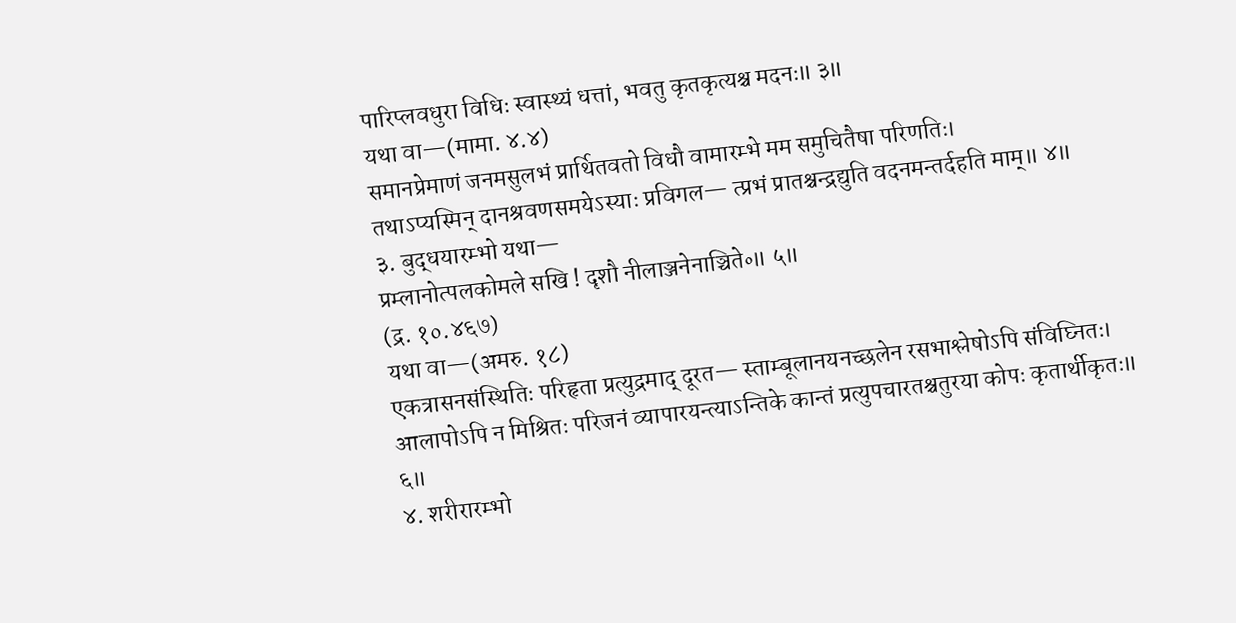पारिप्लवधुरा विधिः स्वास्थ्यं धत्तां, भवतु कृतकृत्यश्च मदनः॥ ३॥
यथा वा—(मामा. ४.४)
समानप्रेमाणं जनमसुलभं प्रार्थितवतो विधौ वामारम्भे मम समुचितैषा परिणतिः।
तथाऽप्यस्मिन् दानश्रवणसमयेऽस्याः प्रविगल— त्प्रभं प्रातश्चन्द्रद्युति वदनमन्तर्दहति माम्॥ ४॥
३. बुद्ध‍यारम्भो यथा—
प्रम्लानोत्पलकोमले सखि ! दृशौ नीलाञ्जनेनाञ्चिते॰॥ ५॥
(द्र. १०.४६७)
यथा वा—(अमरु. १८)
एकत्रासनसंस्थितिः परिहृता प्रत्युद्रमाद् दूरत— स्ताम्बूलानयनच्छलेन रसभाश्लेषोऽपि संविघ्‍नितः।
आलापोऽपि न मिश्रितः परिजनं व्यापारयन्त्याऽन्तिके कान्तं प्रत्युपचारतश्चतुरया कोपः कृतार्थीकृतः॥ ६॥
४. शरीरारम्भो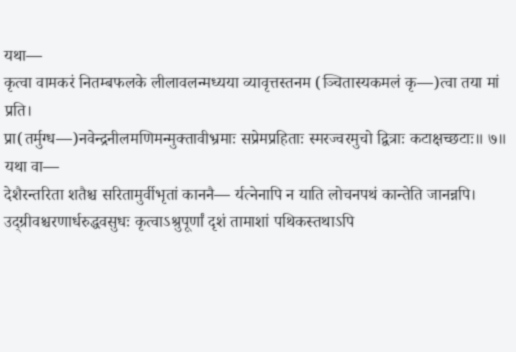यथा—
कृत्वा वामकरं नितम्बफलके लीलावलन्मध्यया व्यावृत्तस्तनम (ञ्चितास्यकमलं कृ—)त्वा तया मां प्रति।
प्रा(तर्मुग्ध—)नवेन्द्रनीलमणिमन्मुक्तावीभ्रमाः सप्रेमप्रहिताः स्मरज्वरमुचो द्वित्राः कटाक्षच्छटाः॥ ७॥
यथा वा—
देशैरन्तरिता शतैश्च सरितामुर्वीभृतां काननै— र्यत्‍नेनापि न याति लोचनपथं कान्तेति जानन्नपि।
उद्‍ग्रीवश्चरणार्धरुद्धवसुधः कृत्वाऽश्रुपूर्णां दृशं तामाशां पथिकस्तथाऽपि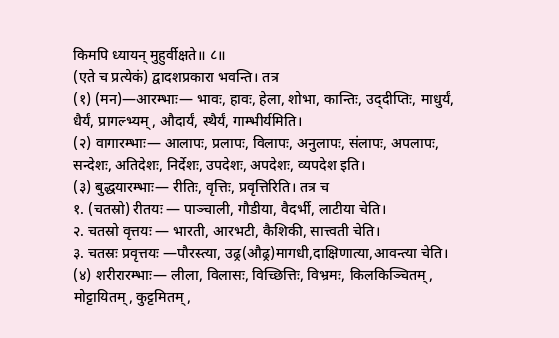किमपि ध्यायन् मुहुर्वीक्षते॥ ८॥
(एते च प्रत्येकं) द्वादशप्रकारा भवन्ति। तत्र
(१) (मन)—आरम्भाः— भावः, हावः, हेला, शोभा, कान्तिः, उद्‍दीप्‍तिः, माधुर्यं, धैर्यं, प्रागल्भ्यम्, औदार्यं, स्थैर्यं, गाम्भीर्यमिति।
(२) वागारम्भाः— आलापः, प्रलापः, विलापः, अनुलापः, संलापः, अपलापः, सन्देशः, अतिदेशः, निर्देशः, उपदेशः, अपदेशः, व्यपदेश इति।
(३) बुद्ध‍यारम्भाः— रीतिः, वृत्तिः, प्रवृत्तिरिति। तत्र च
१. (चतस्रो) रीतयः — पाञ्चाली, गौडीया, वैदर्भी, लाटीया चेति।
२. चतस्रो वृत्तयः — भारती, आरभटी, कैशिकी, सात्त्वती चेति।
३. चतस्रः प्रवृत्तयः —पौरस्त्या, उढ्र(औढ्र)मागधी,दाक्षिणात्या,आवन्त्या चेति।
(४) शरीरारम्भाः— लीला, विलासः, विच्छित्तिः, विभ्रमः, किलकिञ्चितम्, मोट्टायितम्, कुट्टमितम्,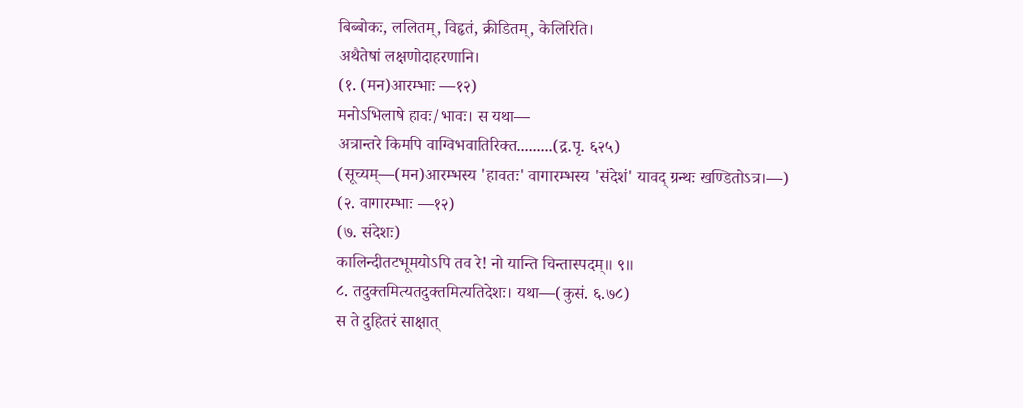बिब्बोकः, ललितम्, विहृतं, क्रीडितम्, केलिरिति।
अथैतेषां लक्षणोदाहरणानि।
(१. (मन)आरम्भाः —१२)
मनोऽभिलाषे हावः/भावः। स यथा—
अत्रान्तरे किमपि वाग्विभवातिरिक्त.........(द्र.पृ. ६२५)
(सूच्यम्—(मन)आरम्भस्य 'हावतः' वागारम्भस्य 'संदेशं' यावद् ग्रन्थः खण्डितोऽत्र।—)
(२. वागारम्भाः —१२)
(७. संदेशः)
कालिन्दीतटभूमयोऽपि तव रे! नो यान्ति चिन्तास्पदम्॥ ९॥
८. तदुक्तमित्यतदुक्तमित्यतिदेशः। यथा—(कुसं. ६.७८)
स ते दुहितरं साक्षात्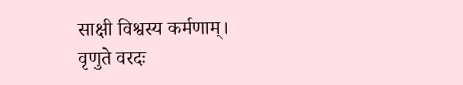साक्षी विश्वस्य कर्मणाम्।
वृणुते वरदः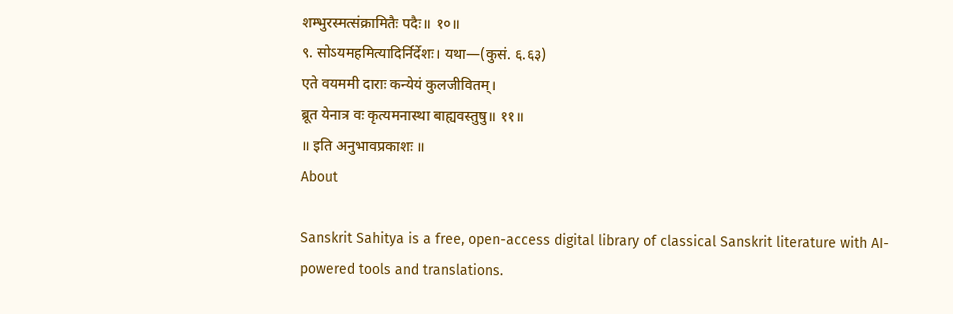शम्भुरस्मत्संक्रामितैः पदैः॥ १०॥
९. सोऽयमहमित्यादिर्निर्देशः। यथा—(कुसं. ६.६३)
एते वयममी दाराः कन्येयं कुलजीवितम्।
ब्रूत येनात्र वः कृत्यमनास्था बाह्यवस्तुषु॥ ११॥
॥ इति अनुभावप्रकाशः ॥
About

Sanskrit Sahitya is a free, open-access digital library of classical Sanskrit literature with AI-powered tools and translations.